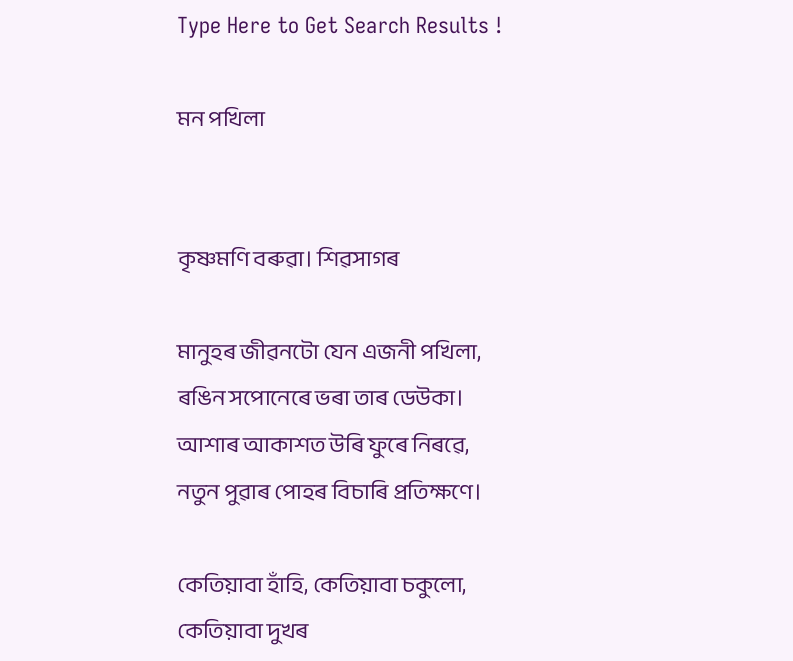Type Here to Get Search Results !

মন পখিলা


কৃষ্ণমণি বৰুৱা। শিৱসাগৰ

মানুহৰ জীৱনটো যেন এজনী পখিলা,
ৰঙিন সপোনেৰে ভৰা তাৰ ডেউকা।
আশাৰ আকাশত উৰি ফুৰে নিৰৱে,
নতুন পুৱাৰ পোহৰ বিচাৰি প্ৰতিক্ষণে।

কেতিয়াবা হাঁহি, কেতিয়াবা চকুলো,
কেতিয়াবা দুখৰ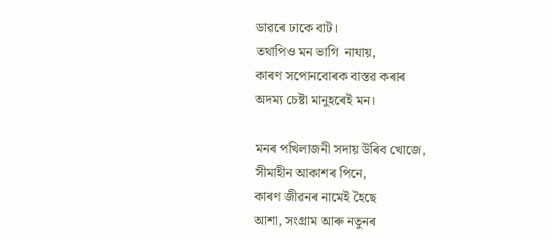ডাৱৰে ঢাকে বাট।
তথাপিও মন ভাগি  নাযায়,
কাৰণ সপোনবোৰক বাস্তৱ কৰাৰ
অদম্য চেষ্টা মানুহৰেই মন।

মনৰ পখিলাজনী সদায় উৰিব খোজে,
সীমাহীন আকাশৰ পিনে,
কাৰণ জীৱনৰ নামেই হৈছে
আশা, সংগ্ৰাম আৰু নতুনৰ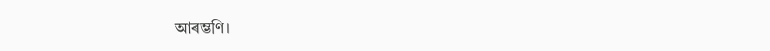আৰম্ভণি।